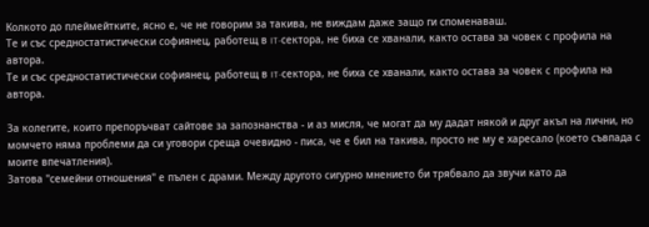Колкото до плеймейтките, ясно е, че не говорим за такива, не виждам даже защо ги споменаваш.
Те и със средностатистически софиянец, работещ в IT-сектора, не биха се хванали, както остава за човек с профила на автора.
Те и със средностатистически софиянец, работещ в IT-сектора, не биха се хванали, както остава за човек с профила на автора.

За колегите, които препоръчват сайтове за запознанства - и аз мисля, че могат да му дадат някой и друг акъл на лични, но момчето няма проблеми да си уговори среща очевидно - писа, че е бил на такива, просто не му е харесало (което съвпада с моите впечатления).
Затова "семейни отношения" е пълен с драми. Между другото сигурно мнението би трябвало да звучи като да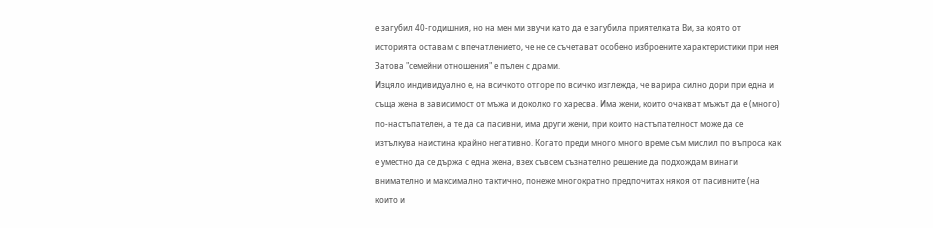е загубил 40-годишния, но на мен ми звучи като да е загубила приятелката Ви, за която от историята оставам с впечатлението, че не се съчетават особено изброените характеристики при нея
Затова "семейни отношения" е пълен с драми.
Изцяло индивидуално е, на всичкото отгоре по всичко изглежда, че варира силно дори при една и съща жена в зависимост от мъжа и доколко го харесва. Има жени, които очакват мъжът да е (много) по-настъпателен, а те да са пасивни, има други жени, при които настъпателност може да се изтълкува наистина крайно негативно. Когато преди много много време съм мислил по въпроса как е уместно да се държа с една жена, взех съвсем съзнателно решение да подхождам винаги внимателно и максимално тактично, понеже многократно предпочитах някоя от пасивните (на които и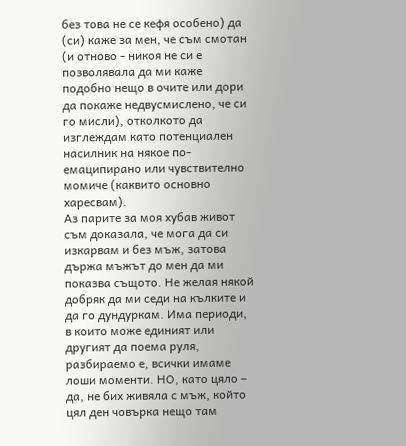без това не се кефя особено) да (си) каже за мен, че съм смотан (и отново - никоя не си е позволявала да ми каже подобно нещо в очите или дори да покаже недвусмислено, че си го мисли), отколкото да изглеждам като потенциален насилник на някое по-емаципирано или чувствително момиче (каквито основно харесвам).
Аз парите за моя хубав живот съм доказала, че мога да си изкарвам и без мъж, затова държа мъжът до мен да ми показва същото. Не желая някой добряк да ми седи на кълките и да го дундуркам. Има периоди, в които може единият или другият да поема руля, разбираемо е, всички имаме лоши моменти. НО, като цяло – да, не бих живяла с мъж, който цял ден човърка нещо там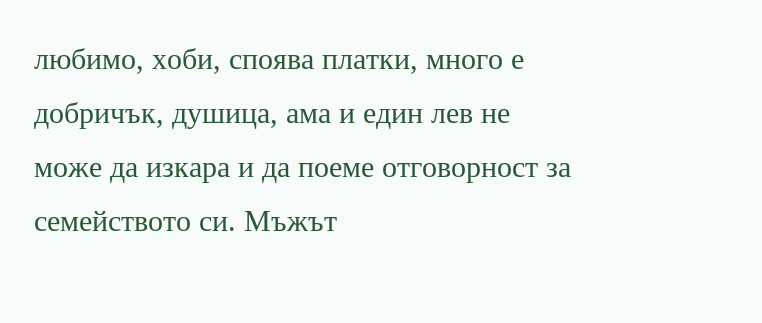любимо, хоби, споява платки, много е добричък, душица, ама и един лев не може да изкара и да поеме отговорност за семейството си. Мъжът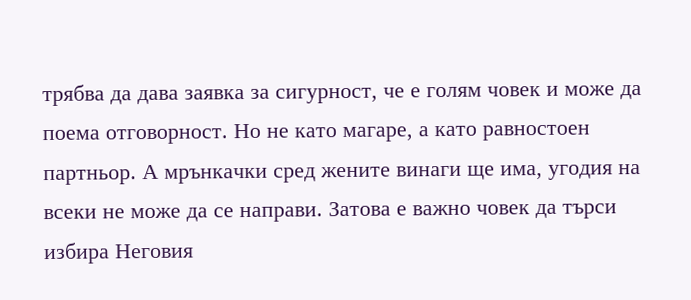трябва да дава заявка за сигурност, че е голям човек и може да поема отговорност. Но не като магаре, а като равностоен партньор. А мрънкачки сред жените винаги ще има, угодия на всеки не може да се направи. Затова е важно човек да търси избира Неговия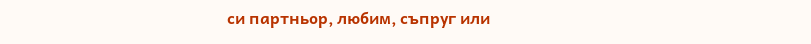си партньор, любим, съпруг или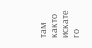там както искате го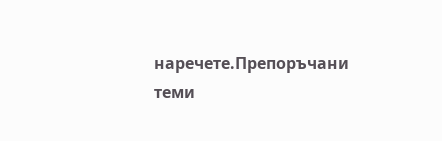наречете.Препоръчани теми